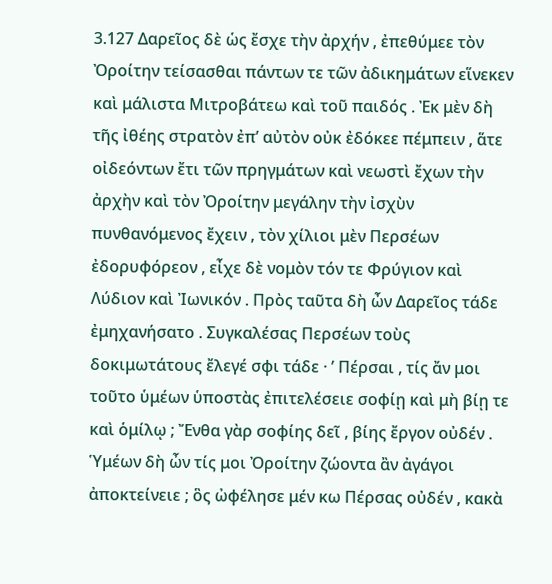3.127 Δαρεῖος δὲ ὡς ἔσχε τὴν ἀρχήν , ἐπεθύμεε τὸν Ὀροίτην τείσασθαι πάντων τε τῶν ἀδικημάτων εἵνεκεν καὶ μάλιστα Μιτροβάτεω καὶ τοῦ παιδός . Ἐκ μὲν δὴ τῆς ἰθέης στρατὸν ἐπ’ αὐτὸν οὐκ ἐδόκεε πέμπειν , ἅτε οἰδεόντων ἔτι τῶν πρηγμάτων καὶ νεωστὶ ἔχων τὴν ἀρχὴν καὶ τὸν Ὀροίτην μεγάλην τὴν ἰσχὺν πυνθανόμενος ἔχειν , τὸν χίλιοι μὲν Περσέων ἐδορυφόρεον , εἶχε δὲ νομὸν τόν τε Φρύγιον καὶ Λύδιον καὶ Ἰωνικόν . Πρὸς ταῦτα δὴ ὦν Δαρεῖος τάδε ἐμηχανήσατο . Συγκαλέσας Περσέων τοὺς δοκιμωτάτους ἔλεγέ σφι τάδε · ʹ Πέρσαι , τίς ἄν μοι τοῦτο ὑμέων ὑποστὰς ἐπιτελέσειε σοφίῃ καὶ μὴ βίῃ τε καὶ ὁμίλῳ ; Ἔνθα γὰρ σοφίης δεῖ , βίης ἔργον οὐδέν . Ὑμέων δὴ ὦν τίς μοι Ὀροίτην ζώοντα ἂν ἀγάγοι ἀποκτείνειε ; ὃς ὠφέλησε μέν κω Πέρσας οὐδέν , κακὰ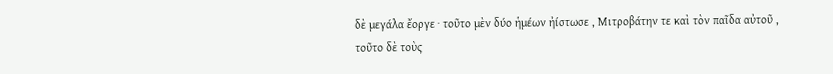δὲ μεγάλα ἔοργε · τοῦτο μὲν δύο ἡμέων ἠίστωσε , Μιτροβάτην τε καὶ τὸν παῖδα αὐτοῦ , τοῦτο δὲ τοὺς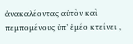ἀνακαλέοντας αὐτὸν καὶ πεμπομένους ὑπ’ ἐμέο κτείνει ,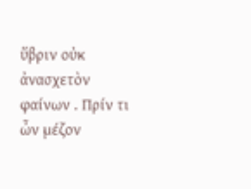ὕβριν οὐκ ἀνασχετὸν φαίνων . Πρίν τι ὦν μέζον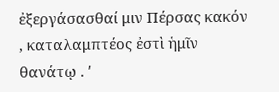ἐξεργάσασθαί μιν Πέρσας κακόν , καταλαμπτέος ἐστὶ ἡμῖν θανάτῳ . ʹ